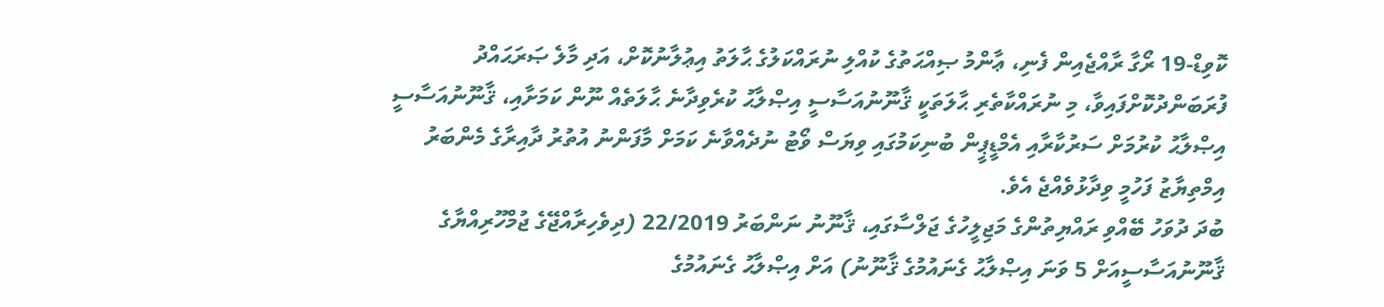ކޮވިޑް-19 ރޯގާ ރާއްޖެއިން ފެނި، ޢާންމު ޞިއްޙަތުގެ ކުއްލި ނުރައްކަލުގެ ޙާލަތު އިޢުލާނުކޮށް، އަދި މާލެ ޞަރަޙައްދު ފުރަބަންދުކޮށްފައިވާ، މި ނުރައްކާތެރި ޙާލަތަކީ ޤާނޫނުއަސާސީ އިޞްލާޙު ކުރެވިދާނެ ޙާލަތެއް ނޫން ކަމަށާއި، ޤާނޫނުއަސާސީ އިޞްލާޙު ކުރުމަށް ސަރުކާރާއި އެމްޑީޕީން ބުނިކަމުގައި ވިޔަސް ވޯޓު ނުދެއްވާނެ ކަމަށް މާފަންނު އުތުރު ދާއިރާގެ މެންބަރު އިމްތިޔާޒު ފަހުމީ ވިދާޅުވެއްޖެ އެވެ.
ބުދަ ދުވަހު ބޭއްވި ރައްޔިތުންގެ މަޖިލީހުގެ ޖަލްސާގައި، ޤާނޫނު ނަންބަރު 22/2019 (ދިވެހިރާއްޖޭގެ ޖުމްހޫރިއްޔާގެ ޤާނޫނުއަސާސީއަށް 5 ވަނަ އިޞްލާޙު ގެނައުމުގެ ޤާނޫނު) އަށް އިޞްލާޙު ގެނައުމުގެ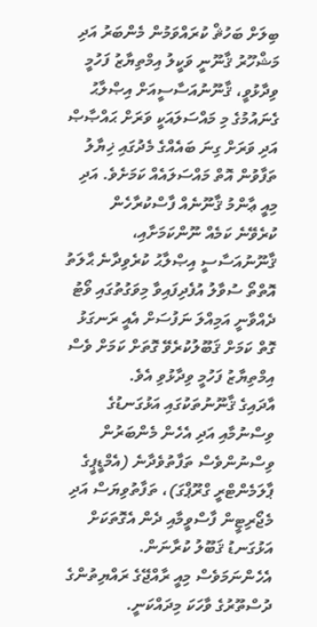ބިލަށް ބަހުޘް ކުރައްވަމުން މެންބަރު އަދި މަޝްހޫރު ޤާނޫނީ ވަކީލު އިމްތިޔާޒު ފަހުމީ ވިދާޅުވީ، ޤާނޫނުއަސާސީއަށް އިޞްލާޙު ގެނައުމުގެ މި މައްސަލައަކީ ވަރަށް ޙައްޞާޞް އަދި ވަރަށް ގިނަ ބައެއްގެ މެދުގައި ޚިޔާލު ތަފާވުން އޮތް މައްސަލައެއް ކަމަށެވެ. އަދި މިއީ ޢާންމު ޤާނޫނެއް ފާސްކުރާހެން ކުރެވޭނެ ކަމެއް ނޫންކަމަށާއި، ޤާނޫނުއަސާސީ އިޞްލާޙު ކުރެވިދާނެ ޙާލަތު އޮތްތޯ ސުވާލު އުފެދިފައިވާ މިވަގުތުގައި ވޯޓު ދެއްވާނީ އަމިއްލަ ނަފުސަށް އެއީ ރަނގަޅު ގޮތް ކަމަށް ޤަބޫލުކުރެވޭ ގޮތަށް ކަމަށް ވެސް އިމްތިޔާޒު ފަހުމީ ވިދާޅުވި އެވެ.
އާދައިގެ ޤާނޫނުތަކުގައި އަޅުގަނޑުގެ ވިސްނުމާއި އަދި އެހެން މެންބަރުން ވިސްނުންވެސް ތަފާތުވެދާނެ (އެމްޑީޕީގެ ޕާލަމެންޓްރީ ގްރޫޕްގަ)، ތަފާތުވިޔަސް އަދި މެޖޯރިޓީން ފާސްވީމާއި ދެން އެގޮތަކަށް އަޅުގަނޑު ޤަބޫލު ކުރާނަން. އެހެންނަމަވެސް މިއީ ރާއްޖޭގެ ރައްޔިތުންގެ ދުސްތޫރުގެ ވާހަކަ މިދައްކަނީ.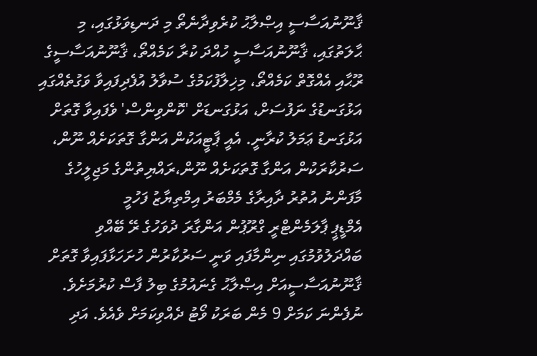ޤާނޫނުއަސާސީ އިޞްލާޙު ކުރެވިދާނެތޯ މި ދަނޑިވަޅުގައި، މި ޙާލަތުގައި، ޤާނޫނުއަސާސީ ހުއްދަ ކުރާ ކަމެއްތޯ، ޤާނޫނުއަސާސީގެ ރޫޙާއި އެއްގޮތް ކަމެއްތޯ، މިޚިލާފުކަމުގެ ސުވާލު އުފެދިފައިވާ ވަގުތެއްގައި އަޅުގަނޑުގެ ނަފުސަށް، އަޅުގަނޑަށް 'ކޮންވިންސް' ވެފައިވާ ގޮތަށް އަޅުގަނޑު ޢަމަލު ކުރާނީ. އެއީ ޕާޓީއަކުން އަންގާ ގޮތަކަށެއް ނޫން، ސަރުކާރަކުން އަންގާ ގޮތަކަށެއް ނޫން،ރައްޔިތުންގެ މަޖިލީހުގެ މާފަންނު އުތުރު ދާއިރާގެ މެމްބަރު އިމްތިޔާޒު ފަހުމީ
އެމްޑީޕީ ޕާލަމެންޓްރީ ގްރޫޕުން އަންގާރަ ދުވަހުގެ ރޭ ބޭއްވި ބައްދަލުވުމުގައި ނިންމާފައި ވަނީ ސަރުކާރުން ހުށަހަޅާފައިވާ ގޮތަށް ޤާނޫނުއަސާސީއަށް އިޞްލާޙު ގެނައުމުގެ ބިލު ފާސް ކުރުމަށެވެ. ނުފެންނަ ކަމަށް 9 މެން ބަރަކު ވޯޓު ދެއްވިކަމަށް ވެއެވެ. އަދި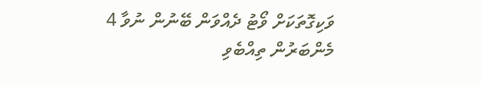ވަކިގޮތަކަށް ވޯޓު ދެއްވަން ބޭނުން ނުވާ 4 މެންބަރުން ތިއްބެވި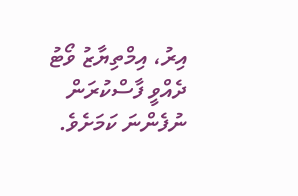އިރު، އިމްތިޔާޒު ވޯޓު ދެއްވީ ފާސްކުރަން ނުފެންނަ ކަމަށެވެ.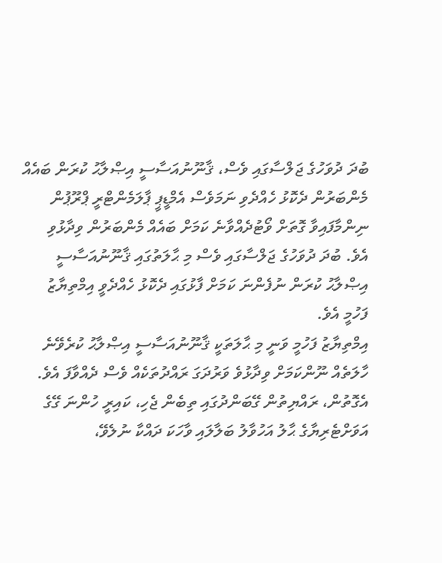ބުދަ ދުވަހުގެ ޖަލްސާގައި ވެސް، ޤާނޫނުއަސާސީ އިޞްލާޙު ކުރަން ބައެއް މެންބަރުން ދެކޮޅު ހެއްދެވި ނަމަވެސް އެމްޑީޕީ ޕާލަމެންޓްރީ ޕްރޫޕުން ނިންމާފައިވާ ގޮތަށް ވޯޓުދެއްވާނެ ކަމަށް ބައެއް މެންބަރުން ވިދާޅުވި އެވެ. ބުދަ ދުވަހުގެ ޖަލްސާގައި ވެސް މި ޙާލަތުގައި ޤާނޫނުއަސާސީ އިޞްލާޙު ކުރަން ނުފެންނަ ކަމަށް ފާޅުގައި ދެކޮޅު ހެއްދެވީ އިމްތިޔާޒު ފަހުމީ އެވެ.
އިމްތިޔާޒު ފަހުމީ ވަނީ މި ޙާލަތަކީ ޤާނޫނުއަސާސީ އިޞްލާޙު ކުރެވޭނެ ހާލަތެއް ނޫންކަމަށް ވިދާޅުވެ ވަރުދަގަ ރައްދުތަކެއް ވެސް ދެއްވާފަ އެވެ. އެގޮތުން، ރައްޔިތުން ގޭބަންދުގައި ތިބެން ޖެހި، ކައިރީ ހުންނަ ގޭގެ އަވަށްޓެރިޔާގެ ޙާލު އަހުވާލު ބަލާލައި ވާހަކަ ދައްކާ ނުލެވޭ،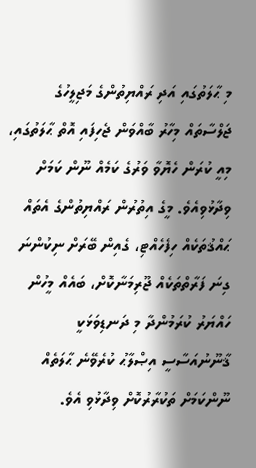މި ޙާލަތުގައި އަދި ރައްޔިތުންގެ މަޖިލީހުގެ ޖަލްސާތައް މިހާރު ބާއްވަން ޖެހިފައި އޮތް ޙާލަތުގައި، މިއީ ކުރަން ހެޔޮވާ ވަރުގެ ކަމެއް ނޫން ކަމަށް ވިދާޅުވިއެވެ. މީގެ އިތުރުން ރައްޔިތުންގެ އެތައް ޙައްޤުތަކެއް ހިފެހެއްޓި، ގެއިން ބޭރަށް ނިކުންނަ ގިނަ ފަރާތްތަކެއް ޖޫރިމަނާކޮށް، ބައެއް މީހުން ހައްޔަރު ކުރަމުންދާ މި ދަނޑިވަޅަކީ ޤާނޫނުއަސާސީ އިޞްލާޙު ކުރެވޭނެ ޙާލަތެއް ނޫންކަމަށް ތަކުރާރުކޮށް ވިދާޅުވި އެވެ.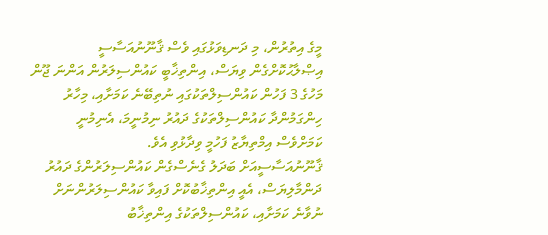މީގެ އިތުރުން، މި ދަނޑިވަޅުގައި ވެސް ޤާނޫނުއަސާސީ އިޞްލާޙުކޮށްގެން ވިޔަސް، އިންތިޚާބީ ކައުންސިލަރުން އަންނަ ޖޫން މަހުގެ 3 ފަހުން ކައުންސިލްތަކުގައި ނުތިބޭނެ ކަމަށާއި، މިހާރު ހިންގަމުންދާ ކައުންސިލްތަކުގެ ދައުރު ނިމުނީމަ، އެނިމުނީ ކަމަށްވެސް އިމްތިޔާޒު ފަހުމީ ވިދާޅުވި އެވެ.
ޤާނޫނުއަސާސީއަށް ބަދަލު ގެނެސްގެން ކައުންސިލަރުންގެ ދައުރު ދަންމާލިޔަސް، އެއީ އިންތިޚާބުކޮށް ފައިވާ ކައުންސިލަރުންނަށް ނުވާނެ ކަމަށާއި، ކައުންސިލްތަކުގެ އިންތިޚާބު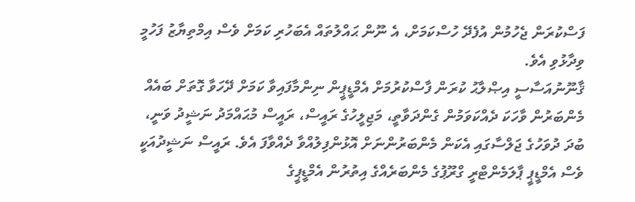ފަސްކުރަން ޖެހުމުން އުފެދޭ ހުސްކަމަށް، އެ ނޫން ޙައްލުތައް އެބަހުރި ކަމަށް ވެސް އިމްތިޔާޒު ފަހުމީ ވިދާޅުވި އެވެ.
ޤާނޫނުއަސާސީ އިޞްލާޙު ކުރަން ފާސްކުރުމަށް އެމްޑީޕީން ނިންމާފައިވާ ކަމަށް ދޭހަވާ ގޮތަށް ބައެއް މެންބަރުން ވާހަކަ ދެއްކަވަމުން ގެންދަވާތީ، މަޖިލީހުގެ ރައީސް، ރައީސް މުޙައްމަދު ނަޝީދު ވަނީ، ބުދަ ދުވަހުގެ ޖަލްސާގައި އެކަން މެންބަރުންނަށް އޮޅުންފިލުއްވާ ދެއްވާފަ އެވެ. ރައީސް ނަޝީދުއަކީ ވެސް އެމްޑީޕީ ޕާލަމެންޓްރީ ގްރޫޕުގެ މެންބަރެއްގެ އިތުރުން އެމްޑީޕީގެ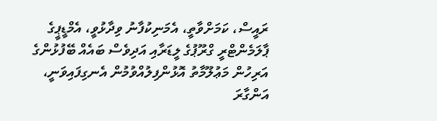ރައީސް، ކަމަށްވާތީ، އެމަނިކުފާނު ވިދާޅުވީ، އެމްޑީޕީގެ ޕާލަމެންޓްރީ ގްރޫޕުގެ ލީޑަރާއި އަދިވެސް ބައެއް ބޭފުޅުންގެ އަރިހުން މަޢުލޫމާތު އޮޅުންފިލުއްވުމުން އެނގިފައިވަނީ، އަންގާރަ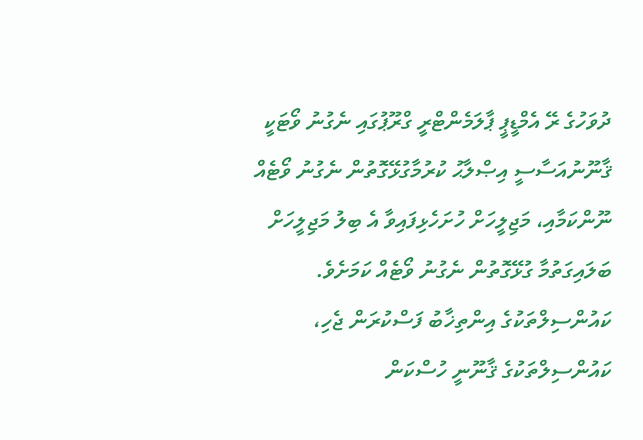ދުވަހުގެ ރޭ އެމްޑީޕީ ޕާލަމެންޓްރީ ގްރޫޕުގައި ނެގުނު ވޯޓަކީ ޤާނޫނުއަސާސީ އިޞްލާޙު ކުރުމާގުޅޭގޮތުން ނެގުނު ވޯޓެއް ނޫންކަމާއި، މަޖިލީހަށް ހުށަހެޅިފައިވާ އެ ބިލު މަޖިލީހަށް ބަލައިގަތުމާ ގުޅޭގޮތުން ނެގުނު ވޯޓެއް ކަމަށެވެ.
ކައުންސިލްތަކުގެ އިންތިޚާބު ފަސްކުރަން ޖެހި، ކައުންސިލްތަކުގެ ޤާނޫނީ ހުސްކަން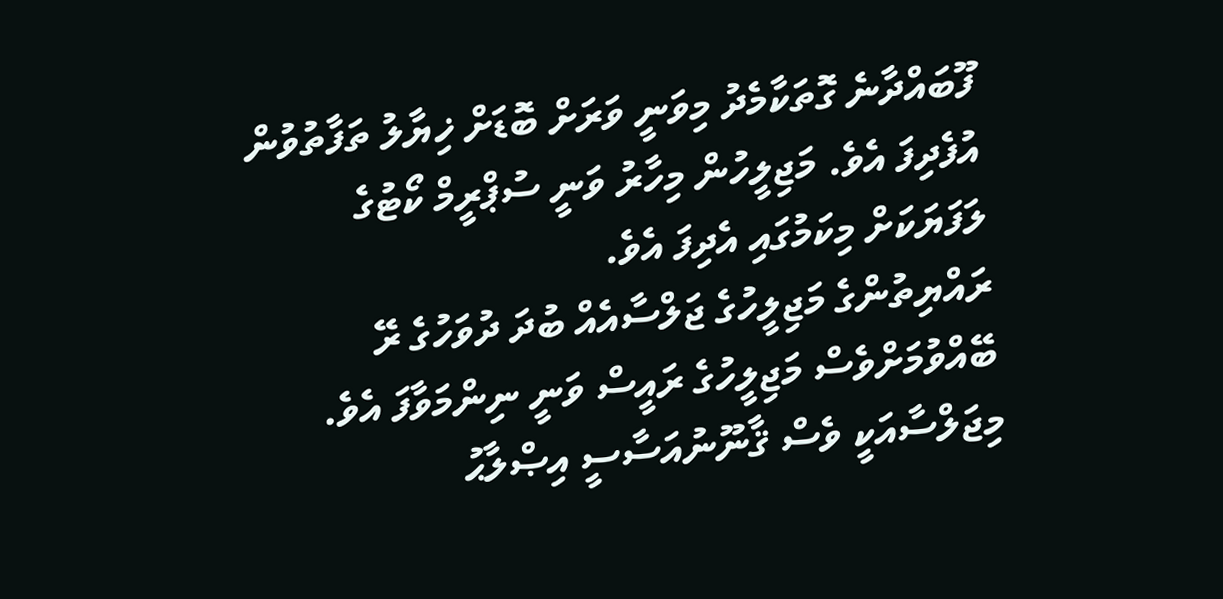ފޫބައްދާނެ ގޮތަކާމެދު މިވަނީ ވަރަށް ބޮޑަށް ޚިޔާލު ތަފާތުވުން އުފެދިފަ އެވެ. މަޖިލީހުން މިހާރު ވަނީ ސުޕްރީމް ކޯޓުގެ ލަފަޔަކަށް މިކަމުގައި އެދިފަ އެވެ.
ރައްޔިތުންގެ މަޖިލީހުގެ ޖަލްސާއެއް ބުދަ ދުވަހުގެ ރޭ ބޭއްވުމަށްވެސް މަޖިލީހުގެ ރައީސް ވަނީ ނިންމަވާފަ އެވެ. މިޖަލްސާއަކީ ވެސް ޤާނޫނުއަސާސީ އިޞްލާޙު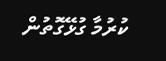ކުރުމާ ގުޅޭގޮތުން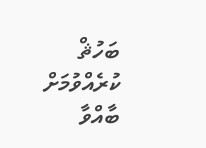ބަހުޘް ކުރެއްވުމަށް ބާއްވާ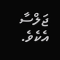ޖަލްސާ އެކެވެ.